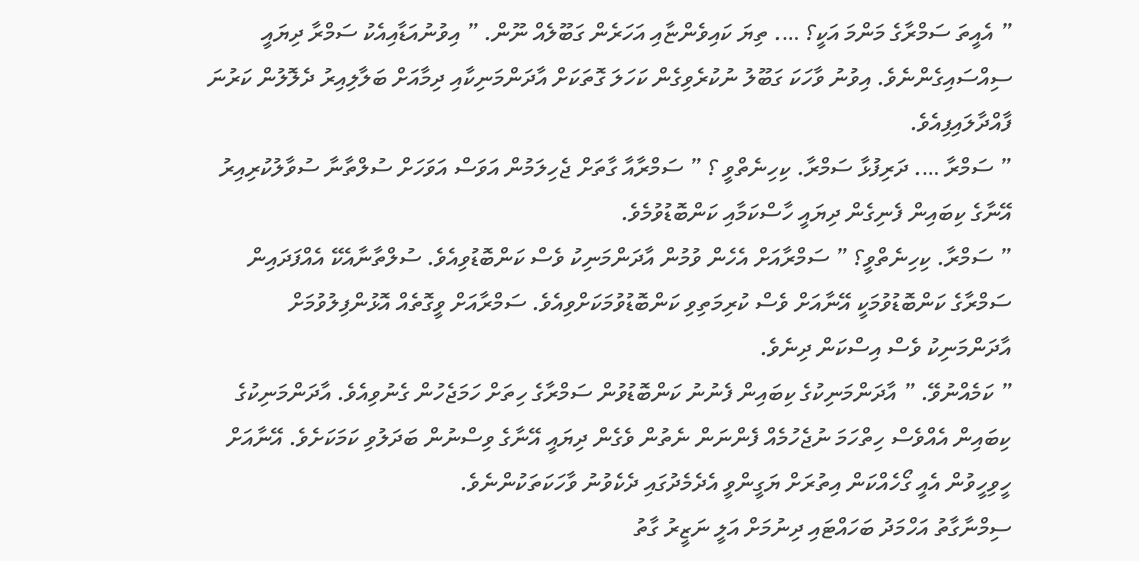” އެއީތަ ސަމްރާގެ މަންމަ އަކީ؟ …. ތިޔަ ކައިވެންޏާއި އަހަރެން ގަބޫލެއް ނޫން. ” އިވުނުއަޑާއިއެކު ސަމްރާ ދިޔައީ ސިއްސައިގެންނެވެ. އިވުނު ވާހަކަ ގަބޫލު ނުކުރެވިގެން ކަހަލަ ގޮތަކަށް އާދަންމަނިކާއި ދިމާއަށް ބަލާލިއިރު ދެލޮލުން ކަރުނަ ފާއްދާލައިފިއެވެ.
” ސަމްރާ …. ދަރިފުޅާ ސަމްރާ. ކިހިނެތްވީ ؟ ” ސަމްރާއާ ގާތަށް ޖެހިލަމުން އަވަސް އަވަހަށް ސުލްތާނާ ސުވާލުކުރިއިރު އޭނާގެ ކިބައިން ފެނިގެން ދިޔައީ ހާސްކަމާއި ކަންބޮޑުވުމެވެ.
” ސަމްރާ. ކިހިނެތްވީ؟ ” ސަމްރާއަށް އެހެން ވުމުން އާދަންމަނިކު ވެސް ކަންބޮޑުވިއެވެ. ސުލްތާނާއެކޭ އެއްފަދައިން ސަމްރާގެ ކަންބޮޑުވުމަކީ އޭނާއަށް ވެސް ކުރިމަތިވި ކަންބޮޑުވުމަކަށްވިއެވެ. ސަމްރާއަށް ވީގޮތެއް އޮޅުންފިލުވުމަށް އާދަންމަނިކު ވެސް އިސްކަން ދިނެވެ.
” ކަމެއްނުވޭ. ” އާދަންމަނިކުގެ ކިބައިން ފެނުނު ކަންބޮޑުވުން ސަމްރާގެ ހިތަށް ހަމަޖެހުން ގެނުވިއެވެ. އާދަންމަނިކުގެ ކިބައިން އެއްވެސް ހިތްހަމަ ނުޖެހުމެއް ފެންނަން ނެތުން ވެގެން ދިޔައީ އޭނާގެ ވިސްނުން ބަދަލުވި ކަމަކަށެވެ. އޭނާއަށް ހީވިހީވުން އެއީ ގޯހެއްކަން އިތުރަށް ޔަގީންވީ އެދެމެދުގައި ދެކެވުނު ވާހަކަތަކުންނެވެ.
ސިމްނާގާތު އަހްމަދު ބަހައްޓައި ދިނުމަށް އަލީ ނަޒީރު ގާތު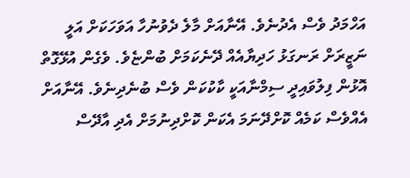އަހްމަދު ވެސް އެދުނެވެ. އޭނާއަށް މާލެ ދެވުނުހާ އަވަހަކަށް އަލީ ނަޒީރަށް ރަނގަޅު ހަދިޔާއެއް ދޭނެކަމަށް ބުންޏެވެ. ވެގެން އުޅޭގޮތް އޮޅުން ފިލުވައިދީ ސިމްނާއަކީ ކާކުކަން ވެސް ބުނެދިނެވެ. އޭނާއަށް އެއްވެސް ކަމެއް ކޮށްދޭނަމަ އެކަން ކޮށްދިނުމަށް އެދި އާދޭސް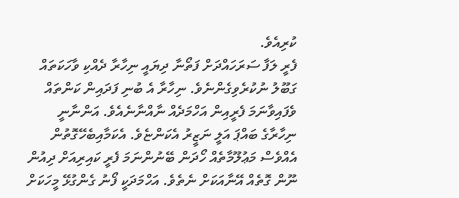ކުރިއެވެ.
ފެރީ ލަފާ ސަރަހައްދަށް ފަތޯނާ ދިޔައީ ނިހާރާ ދެއްކި ވާހަކަތައް ގަބޫލު ނުކުރެވިގެންނެވެ. ނިހާރާ އެ ބުނި ފަދައިން ކަންތައް ވެފައިވާނަމަ ފެރީއިން އަހްމަދެއް ނާއްނާނެއެވެ. އަންނާނީ ނިހާރާގެ ބައްޕަ އަލީ ނަޒީރު އެކަންޏެވެ. އެކަމާއިބެހޭގޮތުން އެއްވެސް މަޢުލޫމާތެއް ހޯދަން ބޭނުންނަމަ ފެރީ ކައިރިއަށް ދިއުން ނޫން ގޮތެއް އޭނާއަކަށް ނެތެވެ. އަހްމަދަކީ ފޯނު ގެންގުޅޭ މީހަކަށް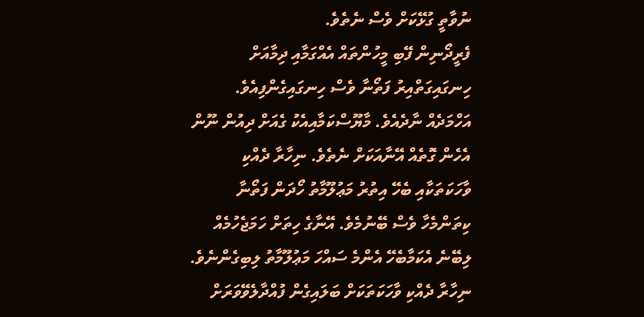ނުވާތީ ގުޅޭކަށް ވެސް ނެތެވެ.
ފެރީދޯނިން ފޭބި މީހުންތައް އެއްގަމާއި ދިމާއަށް ހިނގައިގަތްއިރު ފަތޯނާ ވެސް ހިނގައިގެންފިއެވެ. އަހްމަދެއް ނާދެއެވެ. މާޔޫސްކަމާއިއެކު ގެއަށް ދިއުން ނޫން އެހެން ގޮތެއް އޭނާއަކަށް ނެތެވެ. ނިހާރާ ދެއްކި ވާހަކަތަކާއި ބެހޭ އިތުރު މަޢުލޫމާތު ހޯދަން ފަތޯނާ ކިތަންމެހާ ވެސް ބޭނުމެވެ. އޭނާގެ ހިތަށް ހަމަޖެހުމެއް ލިބޭނެ އެކަމާބެހޭ އެންމެ ސައްހަ މަޢުލޫމާތު ލިބިގެންނެވެ. ނިހާރާ ދެއްކި ވާހަކަތަކަށް ބަލައިގެން ފުއްދާލެވޭވަރަށް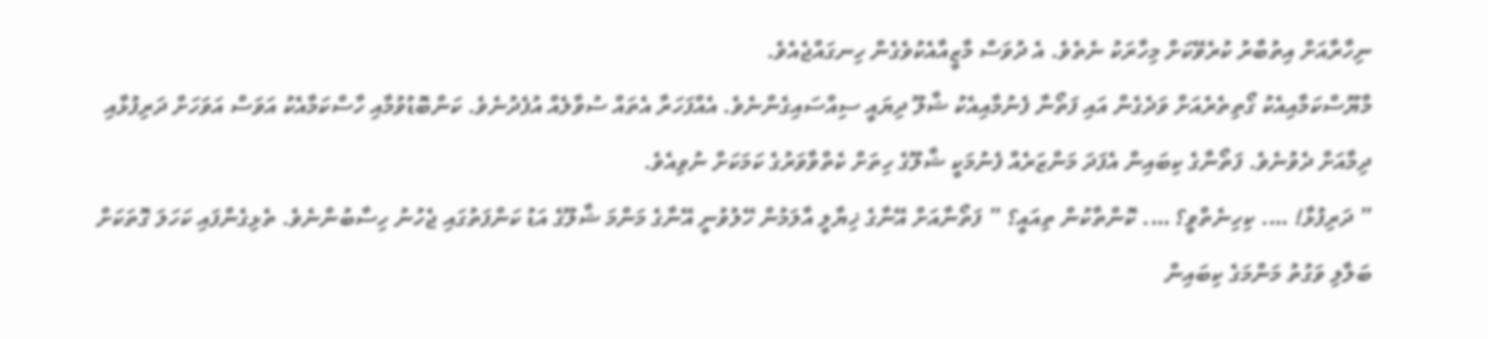ނިހާރާއަށް އިތުބާރު ކުރެވޭކަށް މިހާރަކު ނެތެވެ. އެ ދުވަސް މާޒީއާއެކުވެގެން ހިނގައްޖެއެވެ.
މާޔޫސްކަމާއިއެކު ގޯތިތެރެއަށް ވަދެގެން އައި ފަތޯނާ ފެނުމާއިއެކު ޝާލޫ ދިޔައީ ސިއްސައިގެންނެވެ. އެއްފަހަރާ އެތައް ސުވާލެއް އުފެދުނެވެ. ކަންބޮޑުވުމާއި ހާސްކަމާއެކު އަވަސް އަވަހަށް ދަރިފުޅާއި ދިމާއަށް ދެވުނެވެ. ފަތޯނާގެ ކިބައިން އެފަދަ މަންޒަރެއް ފެނުމަކީ ޝާލޫގެ ހިތަށް ކެތްވާވަރުގެ ކަމަކަށް ނުވިއެވެ.
” ދަރިފުޅާ! …. ކިހިނެތްވީ؟ …. ކޮންތާކުން ތިއައީ؟ ” ފަތޯނާއަށް އޭނާގެ ޚިޔާލީ އާލަމުން ހޭލުވުނީ އޭނާގެ މަންމަ ޝާލޫގެ އަޑު ކަންފަތުގައި ޖެހުނު ހިސާބުންނެވެ. ތެޅިގެންފައި ކަހަލަ ގޮތަކަށް ބަލާލި ވަގުތު މަންމަގެ ކިބައިން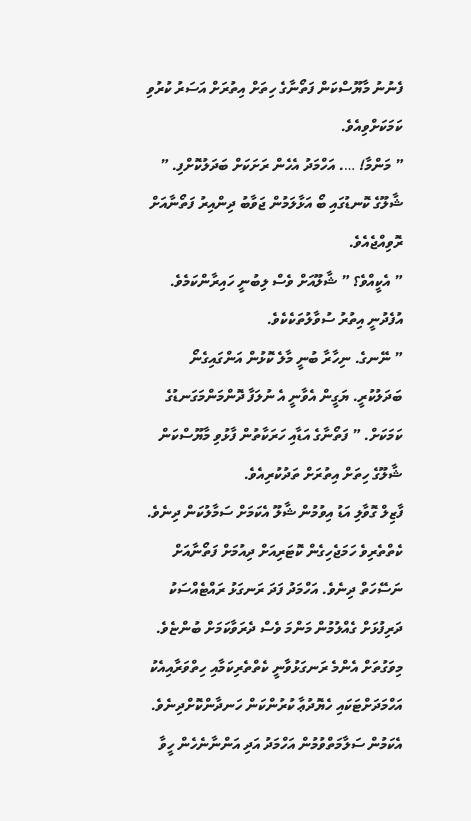ފެނުނު މާޔޫސްކަން ފަތޯނާގެ ހިތަށް އިތުރަށް އަސަރު ކުރުވި ކަމަކަށްވިއެވެ.
” މަންމާ! …. އަހްމަދު އެހެން ރަށަކަށް ބަދަލުކޮށްފި. ” ޝާލޫގެ ކޮނޑުގައި ބޯ އަޅާލަމުން ޖަވާބު ދިންއިރު ފަތޯނާއަށް ރޮވިއްޖެއެވެ.
” އެކީއްވެ؟ ” ޝާލޫއަށް ވެސް ލިބުނީ ހައިރާންކަމެވެ. އުފެދުނީ އިތުރު ސުވާލުތަކެކެވެ.
” ނޭނގެ. ނިހާރާ ބުނީ މާލެ ކޮޅުން އަންގައިގެނޯ ބަދަލުކުރީ. ޔަގީން އެވާނީ އެ ނުލަފާ ދޮންމަންމަގަނޑުގެ ކަމަކަށް. ” ފަތޯނާގެ އަޑާއި ހަރަކާތުން ފާޅުވި މާޔޫސްކަން ޝާލޫގެ ހިތަށް އިތުރަށް ތަދުކުރިއެވެ.
ފާޒިލް ގޮވާލި އަޑު އިވުމުން ޝާލޫ އެކަމަށް ސަމާލުކަން ދިނެވެ. ކެތްތެރިވެ ހަމަޖެހިގެން ކޮޓަރިއަށް ދިއުމަށް ފަތޯނާއަށް ނަސޭހަތް ދިނެވެ. އަހްމަދު ފަދަ ރަނގަޅު ރައްޓެއްސަކު ދަރިފުޅަށް ގެއްލުމުން މަންމަ ވެސް ދެރަވާކަމަށް ބުންޏެވެ. މިވަގުތަށް އެންމެ ރަނގަޅުވާނީ ކެތްތެރިކަމާއި ހިތްވަރާއިއެކު އަހްމަދަށްޓަކައި ހެޔޮދުޢާ ކުރުންކަން ހަނދާންކޮށްދިނެވެ. އެކަމުން ސަލާމަތްވުމުން އަހްމަދު އަދި އަންނާނެހެން ހީވާ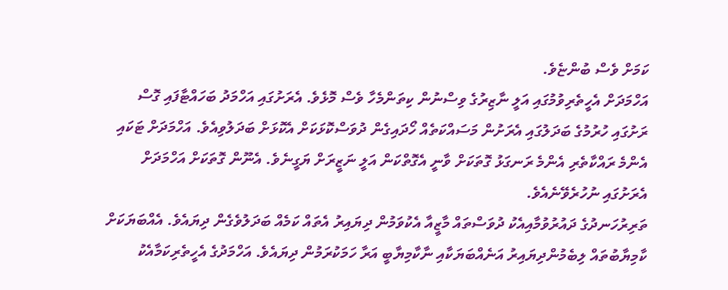ކަމަށް ވެސް ބުންޏެވެ.
އަހްމަދަށް އެހީތެރިވުމުގައި އަލީ ނާޒިރުގެ ވިސްނުން ކިތަންމެހާ ވެސް މޮޅެވެ. އެރަށުގައި އަހްމަދު ބަހައްޓާފައި ގޮސް ރަށުގައި ހުރުމުގެ ބަދަލުގައި އެރަށުން މަސައްކަތެއް ހޯދައިގެން ދުވަސްކޮޅަކަށް އެކޮޅަށް ބަދަލުވިއެވެ. އަހްމަދަށް ޓަކައި އެންމެ ރައްކާތެރި އެންމެ ރަނގަޅު ގޮތަކަށް ވާނީ އެގޮތްކަން އަލީ ނަޒީރަށް ޔަގީނެވެ. އެނޫން ގޮތަކަށް އަހްމަދަށް އެރަށުގައި ނުހުރެވޭނެއެވެ.
ތަރިރުހަނދުގެ ދައުރުވުމާއިއެކު ދުވަސްތައް މާޒީއާ އެކުވަމުން ދިޔައިރު އެތައް ކަމެއް ބަދަލުވެގެން ދިޔައެވެ. އެއްބަޔަކަށް ކާމިޔާބުތައް ލިބެމުންދިޔައިރު އަނެއްބަޔަކާއި ނާކާމިޔާބީ އަރާ ހަމަކުރަމުން ދިޔައެވެ. އަހްމަދުގެ އެހީތެރިކަމާއެކު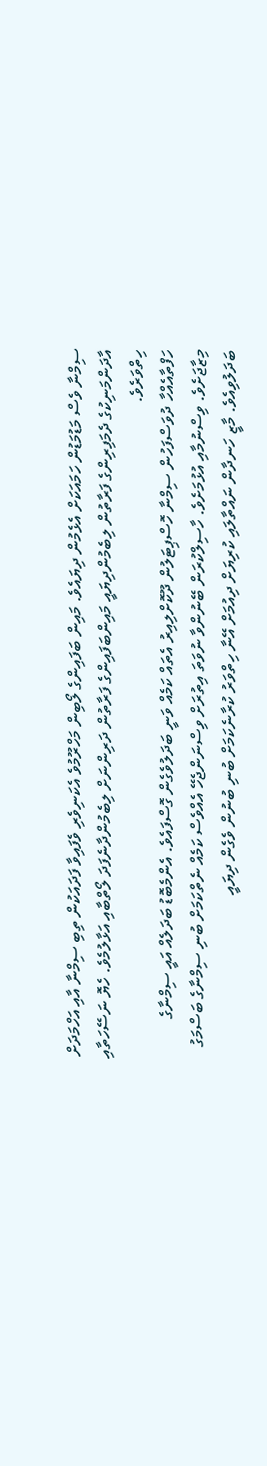ސިމްނާ ވެސް މަޑުމަޑުން ހަމައަކަށް އެޅެމުން ދިޔައެވެ. މައިން ބަފައިންގެ ލޯބިން މަހްރޫމުވެ އެކަނިވެރި ވެފައިވާ ފަދައަކުން ތިބި ސިމްނާ އާއި އަހްމަދަށް އާދަންމަނިކުގެ ދެމަފިރިންގެ ފަރާތުން ލިބެމުންދިޔައީ މައިންބަފައިންގެ ފަރާތުން ދަރިންނަށް ލިބެމުންދާނެފަދަ ލޯތްބާއި އަޅާލުމެވެ. ހެޔޮ ނަސޭހަތާއި ހިތްވަރެވެ.
ހަފްތާއެއްހާ ދުވަސްފަހުން ސިމްނާ ހޮސްޕިޓަލުން ދޫކޮށްލިއިރު އެތައް ކަމެއް ވަނީ ބަދަލުވެގެން ގޮސްފައެވެ. އެންމެބޮޑު ބަދަލެއް އައީ ސިމްނާގެ މިޒާޖަށެވެ. ވިސްނުމާއި އުޅުމަށެވެ. ހާސިލްކުރަން ބޭނުންވާ ނުވަތަ އިތުރަށް ވިސްނަންޖެހޭ އެއްވެސް ކަމެއް ނެތްކަމަށް ބުނި ސިމްނާގެ ބަސްމަގު ބަދަލުވިއެވެ. މާޒީ ހަނދާން ނައްތާލައި ކުރިޔަށް ދިއުމަށް އޭނާ ހިތްވަރު ކުރާނެކަމަށް ބުނި ބުނުން ވެގެން ދިޔައީ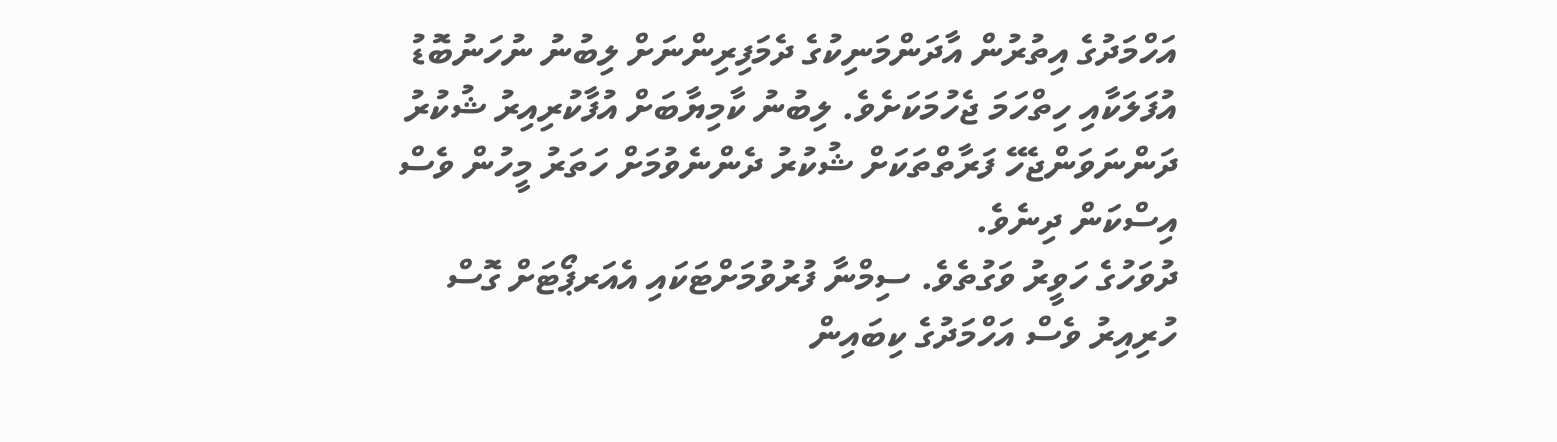އަހްމަދުގެ އިތުރުން އާދަންމަނިކުގެ ދެމަފިރިންނަށް ލިބުނު ނުހަނުބޮޑު އުފަލަކާއި ހިތްހަމަ ޖެހުމަކަށެވެ. ލިބުނު ކާމިޔާބަށް އުފާކުރިއިރު ޝުކުރު ދަންނަވަންޖެހޭ ފަރާތްތަކަށް ޝުކުރު ދެންނެވުމަށް ހަތަރު މީހުން ވެސް އިސްކަން ދިނެވެ.
ދުވަހުގެ ހަވީރު ވަގުތެވެ. ސިމްނާ ފުރުވުމަށްޓަކައި އެއަރޕޯޓަށް ގޮސް ހުރިއިރު ވެސް އަހްމަދުގެ ކިބައިން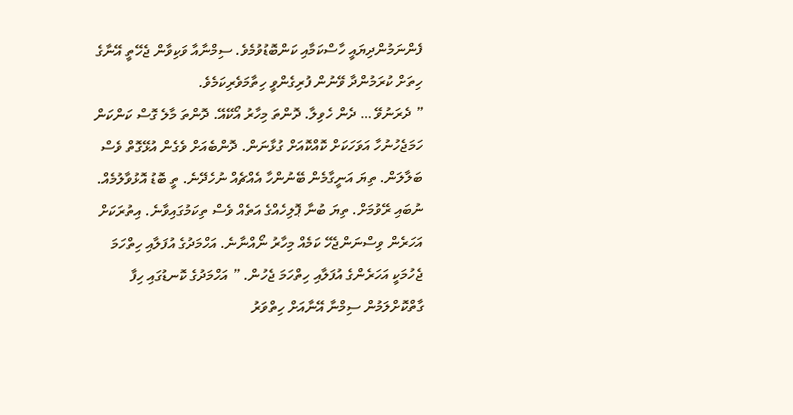ފެންނަމުންދިޔައީ ހާސްކަމާއި ކަންބޮޑުވުމެވެ. ސިމްނާއާ ވަކިވާން ޖެހޭތީ އޭނާގެ ހިތަށް ކުރަމުންދާ ވޭނުން ފުރިގެންވީ ހިތާމަވެރިކަމެވެ.
” ދެރަނުވޭ … ދެން ހެވިލާ. ދޮންތަ މިހާރު އޯކޭއޭ. ދޮންތަ މާލެ ގޮސް ކަންކަން ހަމަޖެހުނުހާ އަވަހަކަށް ކޮއްކޮއަށް ގުޅާނަން. ދޮންބެއަށް ވެގެން އުޅޭގޮތް ވެސް ބަލާލަން. ތިޔަ އަނީގާމެން ބޭނުންހާ އެއްޗެއް ނުހެދޭނެ. ތީ ބޮޑު އޮޅުވާލުމެއް. ނުބައި ރޭވުމަށް. ތިޔަ ބުނާ ޕޮލިހެއްގެ އަތެއް ވެސް ތިކަމުގައިވާނެ. އިތުރަކަށް އަހަރެން ވިސްނަންޖެހޭ ކަމެއް މިހާރު ނޯއްނާނެ. އަހްމަދުގެ އުފަލާއި ހިތްހަމަ ޖެހުމަކީ އަހަރެންގެ އުފަލާއި ހިތްހަމަ ޖެހުން. ” އަހްމަދުގެ ކޮނޑުގައި ހިފާ ގާތްކޮށްލަމުން ސިމްނާ އޭނާއަށް ހިތްވަރު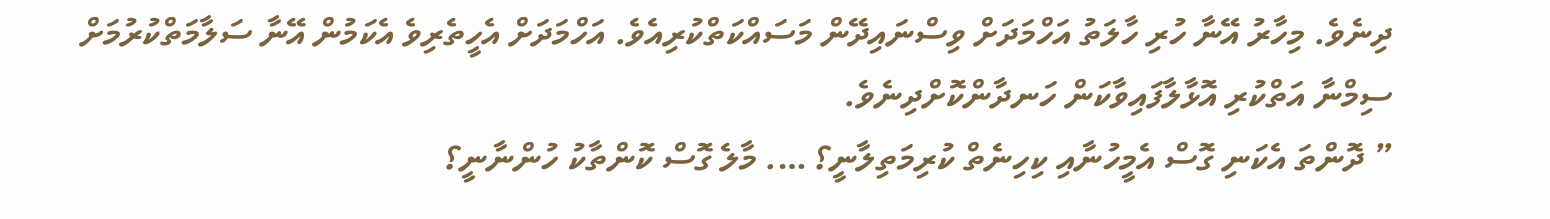ދިނެވެ. މިހާރު އޭނާ ހުރި ހާލަތު އަހްމަދަށް ވިސްނައިދޭން މަސައްކަތްކުރިއެވެ. އަހްމަދަށް އެހީތެރިވެ އެކަމުން އޭނާ ސަލާމަތްކުރުމަށް ސިމްނާ އަތްކުރި އޮޅާލާފައިވާކަން ހަނދާންކޮށްދިނެވެ.
” ދޮންތަ އެކަނި ގޮސް އެމީހުނާއި ކިހިނެތް ކުރިމަތިލާނީ؟ …. މާލެ ގޮސް ކޮންތާކު ހުންނާނީ؟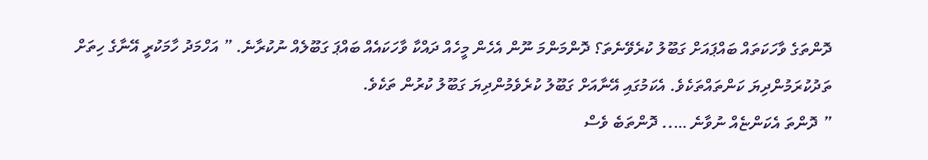ދޮންތަގެ ވާހަކަތައް ބައްޕައަށް ގަބޫލު ކުރެވޭނެތަ؟ ދޮންމަންމަ ނޫން އެހެން މީހެއް ދައްކާ ވާހަކައެއް ބައްޕަ ގަބޫލެއް ނުކުރާނެ. ” އަހްމަދު ހާމަކުރީ އޭނާގެ ހިތަށް ތަދުކުރަމުންދިޔަ ކަންތައްތަކެވެ. އެކަމުގައި އޭނާއަށް ގަބޫލު ކުރެވެމުންދިޔަ ގަބޫލު ކުރުން ތަކެވެ.
” ދޮންތަ އެކަންޏެއް ނުވާނެ ….. ދޮންތަބެ ވެސް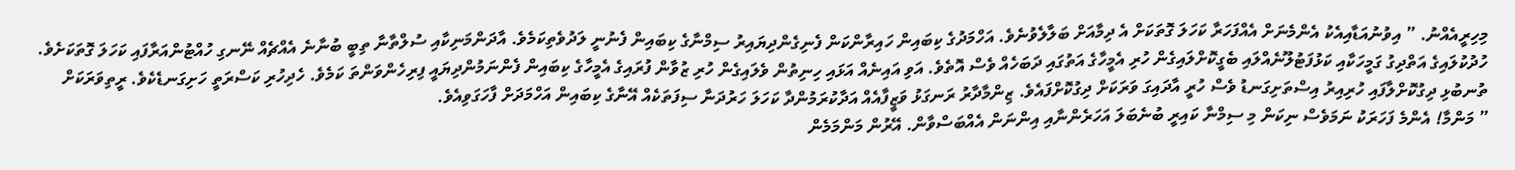މިހިރީއެއްނު. ” އިވުނުއަޑާއިއެކު އެންމެނަށް އެއްފަހަރާ ކަހަލަ ގޮތަކަށް އެ ދިމާއަށް ބަލާލެވުނެވެ. އަހްމަދުގެ ކިބައިން ހައިރާންކަން ފެނިގެންދިޔައިރު ސިމްނާގެ ކިބައިން ފެނުނީ ލަދުވެތިކަމެވެ. އާދަންމަނިކާއި ސުލްތާނާ ތިބީ ބުނާނެ އެއްޗެއް ނޭނގި ހުއްޓުންއަރާފައި ކަހަލަ ގޮތަކަށެވެ.
ހުދުކުލައިގެ އަތްދިގު ގަމީހަކާއި ކަޅުފަޓުލޫނެއްލައި ބެގީކޮށްލައިގެން ހުރި އެމީހާގެ އަތުގައި ދަބަހެއް ވެސް އޮތެވެ. އަވި އައިނެއް އަޅައި ހިނިތުން ވެލައިގެން ހުރި ޒުވާން ފުރައިގެ އެމީހާގެ ކިބައިން ފެންނަމުންދިޔައީ ފިރިހެންވަންތަ ކަމެވެ. ހެދިހުރި ކަސްރަތީ ހަށިގަނޑެކެވެ. ރީތިވަރަކަށް ތުނބުޅި ދިގުކޮށްލާފައި ހުރިއިރު އިސްތަށިގަނޑު ވެސް ހުރީ އާދައިގަ ވަރަކަށް ދިގުކޮށްފައެވެ. ޒިންމާދާރު ރަނގަޅު ވަޒީފާއެއް އަދާކުރަމުންދާ ކަހަލަ ހަރުދަނާ ސިފަތަކެއް އޭނާގެ ކިބައިން އަހްމަދަށް ފާހަގަވިއެވެ.
” މަންމާ! އެންމެ ފަހަރަކު ނަމަވެސް ނިކަން މި ސިމްނާ ކައިރީ ބުނެބަލަ އަހަރެންނާއި އިންނަން އެއްބަސްވާން. އޭރުން މަންމަމެން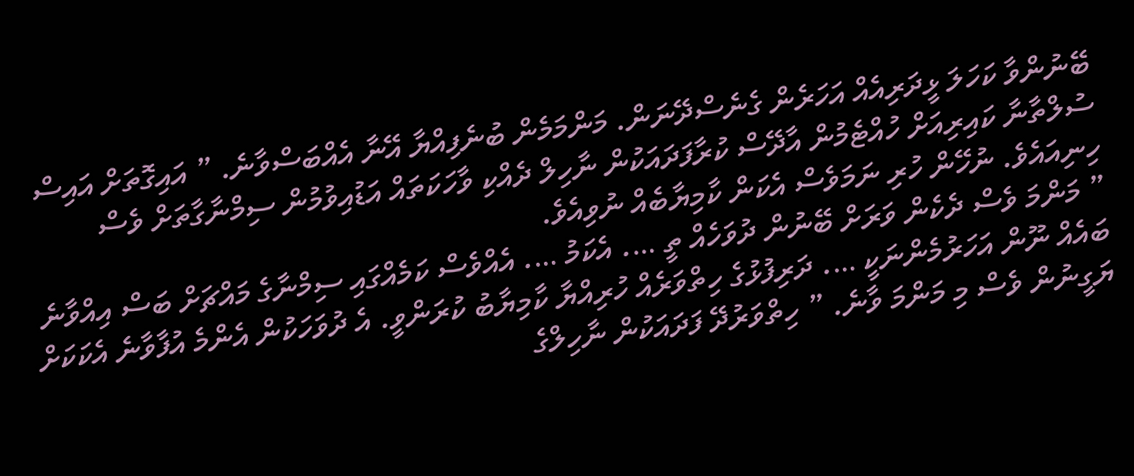ބޭނުންވާ ކަހަލަ ޅީދަރިއެއް އަހަރެން ގެނެސްދޭނަން. މަންމަމެން ބުނެފިއްޔާ އޭނާ އެއްބަސްވާނެ. ” އައިގޮތަށް އައިސް ސުލްތާނާ ކައިރިއަށް ހުއްޓެމުން އާދޭސް ކުރާފަދައަކުން ނާހިލް ދެއްކި ވާހަކަތައް އަޑުއިވުމުން ސިމްނާގާތަށް ވެސް ހިނިއައެވެ. ނުހޭން ހުރި ނަމަވެސް އެކަން ކާމިޔާބެއް ނުވިއެވެ.
” މަންމަ ވެސް ދެކެން ވަރަށް ބޭނުން ދުވަހެއް ތީ …. އެކަމު …. އެއްވެސް ކަމެއްގައި ސިމްނާގެ މައްޗަށް ބަސް އިއްވާނެ ބައެއް ނޫން އަހަރުމެންނަކީ …. ދަރިފުޅުގެ ހިތްވަރެއް ހުރިއްޔާ ކާމިޔާބު ކުރަންވީ. އެ ދުވަހަކުން އެންމެ އުފާވާނެ އެކަކަށް ޔަގީނުން ވެސް މި މަންމަ ވާނެ. ” ހިތްވަރުދޭ ފަދައަކުން ނާހިލްގެ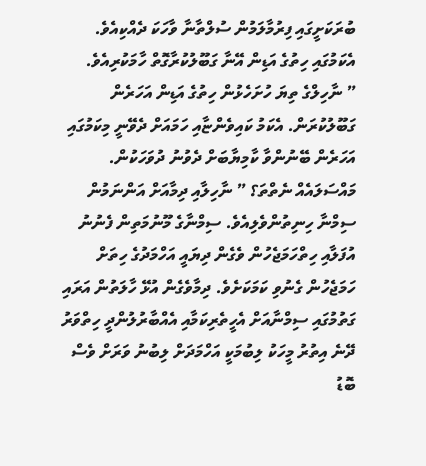ބުރަކަށީގައި ފިރުމާލަމުން ސުލްތާނާ ވާހަކަ ދެއްކިއެވެ. އެކަމުގައި ހިތުގެ އަޑިން އޭނާ ގަބޫލުކުރާގޮތް ހާމަކުރިއެވެ.
” ނާހިލްގެ ތިޔަ ހުށަހެޅުން ހިތުގެ އަޑިން އަހަރެން ގަބޫލުކުރަން. އެކަމު ކައިވެންޏާއި ހަމައަށް ދެވޭނީ މިކަމުގައި އަހަރެން ބޭނުންވާ ކާމިޔާބަށް ދެވުނު ދުވަހަކުން. މައްސަލައެއް ނެތްތަ؟ ” ނާހިލާއި ދިމާއަށް އަންނަމުން ސިމްނާ ހިނިތުންވެލިއެވެ. ސިމްނާގެ މޫނުމަތިން ފެނުނު އުފަލާއި ހިތްހަމަޖެހުން ވެގެން ދިޔައީ އަހްމަދުގެ ހިތަށް ހަމަޖެހުން ގެނުވި ކަމަކަށެވެ. ދިމާވެގެން އުޅޭ ހާލަތުން އަރައި ގަތުމުގައި ސިމްނާއަށް އެހީތެރިކަމާއި އެއްބާރުލުންދީ ހިތްވަރު ދޭނެ އިތުރު މީހަކު ލިބުމަކީ އަހްމަދަށް ލިބުނު ވަރަށް ވެސް ބޮޑު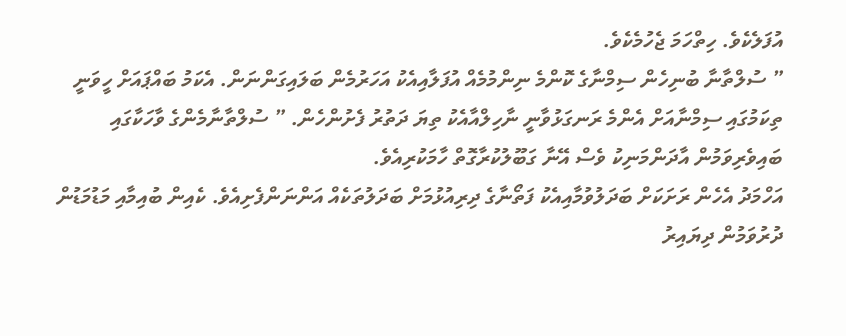އުފަލެކެވެ. ހިތްހަމަ ޖެހުމެކެވެ.
” ސުލްތާނާ ބުނިހެން ސިމްނާގެ ކޮންމެ ނިންމުމެއް އުފަލާއިއެކު އަހަރުމެން ބަލައިގަންނަން. އެކަމު ބައްޕައަށް ހީވަނީ ތިކަމުގައި ސިމްނާއަށް އެންމެ ރަނގަޅުވާނީ ނާހިލްއާއެކު ތިޔަ ދަތުރު ފެށުންހެން. ” ސުލްތާނާމެންގެ ވާހަކާގައި ބައިވެރިވަމުން އާދަންމަނިކު ވެސް އޭނާ ގަބޫލުކުރާގޮތް ހާމަކުރިއެވެ.
އަހްމަދު އެހެން ރަށަކަށް ބަދަލުވުމާއިއެކު ފަތޯނާގެ ދިރިއުޅުމަށް ބަދަލުތަކެއް އަންނަންފެށިއެވެ. ކެއިން ބުއިމާއި މަޑުމަޑުން ދުރުވަމުން ދިޔައިރު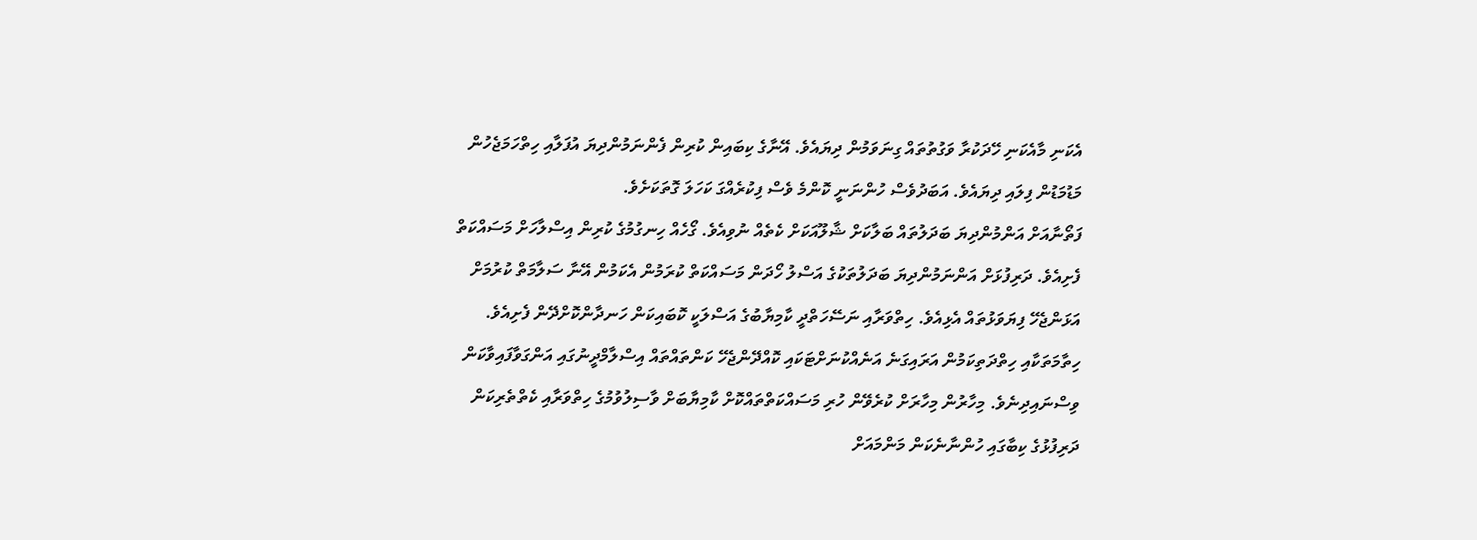އެކަނި މާއެކަނި ހޭދަކުރާ ވަގުތުތައް ގިނަވަމުން ދިޔައެވެ. އޭނާގެ ކިބައިން ކުރިން ފެންނަމުންދިޔަ އުފަލާއި ހިތްހަމަޖެހުން މަޑުމަޑުން ފިލައި ދިޔައެވެ. އަބަދުވެސް ހުންނަނީ ކޮންމެ ވެސް ފިކުރެއްގަ ކަހަލަ ގޮތަކަށެވެ.
ފަތޯނާއަށް އަންމުންދިޔަ ބަދަލުތައް ބަލާކަށް ޝާލޫއަކަށް ކެތެއް ނުވިއެވެ. ގޯހެއް ހިނގުމުގެ ކުރިން އިސްލާހަށް މަސައްކަތް ފެށިއެވެ. ދަރިފުޅަށް އަންނަމުންދިޔަ ބަދަލުތަކުގެ އަސްލު ހޯދަން މަސައްކަތް ކުރަމުން އެކަމުން އޭނާ ސަލާމަތް ކުރުމަށް އަޅަންޖެހޭ ފިޔަވަޅުތައް އެޅިއެވެ. ހިތްވަރާއި ނަސޭހަތްދީ ކާމިޔާބުގެ އަސްލަކީ ކޮބައިކަން ހަނދާންކޮށްދޭން ފެށިއެވެ. ހިތާމަތަކާއި ހިތްދަތިކަމުން އަރައިގަނެ އަނެއްކުނަށްޓަކައި ކޮއްދޭންޖެހޭ ކަންތައްތައް އިސްލާމްދީނުގައި އަންގަވާފައިވާކަން ވިސްނައިދިނެވެ. މިހާރުން މިހާރަށް ކުރެވޭން ހުރި މަސައްކަތްތައްކޮށް ކާމިޔާބަށް ވާސިލުވުމުގެ ހިތްވަރާއި ކެތްތެރިކަން ދަރިފުޅުގެ ކިބާގައި ހުންނާނެކަން މަންމައަށް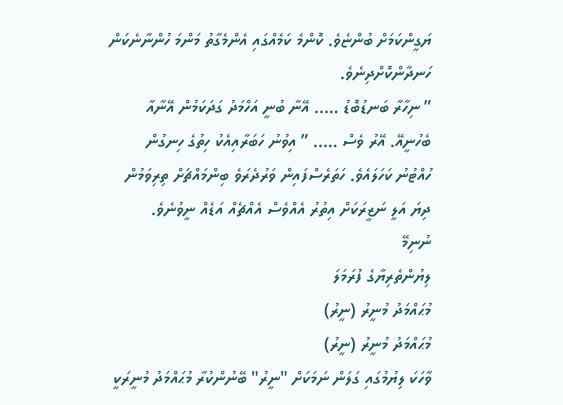ޔަގީންކަމަށް ބުންޏެވެ. ކޮންމެ ކަމެއްގައި އެންމެގާތު މަންމަ ހުންނާނެކަން ހަނދާންކޮށްދިނެވެ.
” ނިހާރާ ބަނޑުބޮޑު ….. އޭނާ ބުނީ އަހްމަދު ގަދަކަމުން އޭނާއާ ބެހުނީއޭ. އޭރު ވެސް ….. ” އިވުނު ހަބަރާއިއެކު ހިތުގެ ހިނގުން ހުއްޓުނު ކަހަލައެވެ. ހަތަރެސްފައިން ވަރުދެރަވެ ބިންމައްޗަށް ތިރިވަމުން ދިޔަ އަލީ ނަޒީރަކަށް އިތުރު އެއްވެސް އެއްޗެއް އަޑެއް ނީވުނެވެ.
ނުނިމޭ
ލިޔުންތެރިޔާގެ ފުރަމަލަ
މުޙައްމަދު މުނީރު (ނީރު)
މުޙައްމަދު މުނީރު (ނީރު)
ވާހަކަ ލިޔުމުގައި ގަލަން ނަމަކަށް "ނީރު" ބޭނުންކުރާ މުޙައްމަދު މުނީރަކީ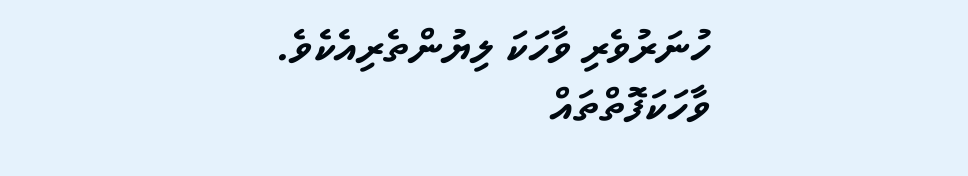ހުނަރުވެރި ވާހަކަ ލިޔުންތެރިއެކެވެ. ވާހަކަފޮތްތައް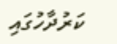ކަރުދާހުގައި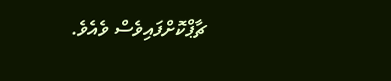ޗާޕްކޮށްފައިވެސް ވެއެވެ.